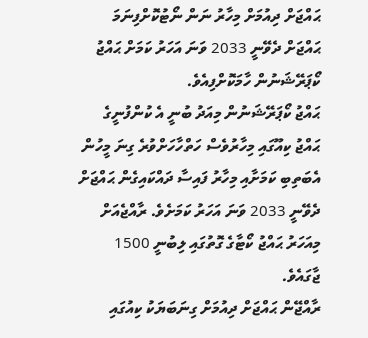ޙައްޖަށް ދިއުމަށް މިހާރު ނަން ނޯޓުކޮށްފިނަމަ ޙައްޖަށް ދެވޭނީ 2033 ވަނަ އަހަރު ކަމަށް ޙައްޖު ކޯޕަރޭޝަނުން ހާމަކޮށްފިއެވެ.
ޙައްޖު ކޯޕަރޭޝަނުން މިއަދު ބުނީ އެ ކުންފުނީގެ ޙައްޖު ކިއޫގައި މިހާރުވެސް ހަތްހާހަށްވުރެ ގިނަ މީހުން އެބަތިބި ކަމަށާއި މިހާރު ފައިސާ ދައްކައިގެން ޙައްޖަށް ދެވޭނީ 2033 ވަނަ އަހަރު ކަމަށެވެ. ރާއްޖެއަށް މިއަހަރު ޙައްޖު ކޯޓާގެ ގޮތުގައި ލިބުނީ 1500 ޖާގައެވެ.
ރާއްޖޭން ޙައްޖަށް ދިއުމަށް ގިނަބަޔަކު ކިއުގައި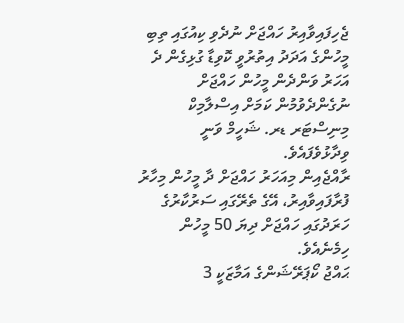ޖެހިފައިވާއިރު ހައްޖަށް ނުދެވި ކިއުގައި ތިބި މީހުންގެ އަދަދު އިތުރުވީ ކޮވިޑާ ގުޅިގެން ދެ އަހަރު ވަންދެން މީހުން ހައްޖަށް ނުގެންދެވުމުން ކަމަށް އިސްލާމިކް މިނިސްޓަރ ޑރ. ޝަހީމް ވަނީ ވިދާޅުވެފައެވެ.
ރާއްޖެއިން މިއަހަރު ހައްޖަށް ދާ މީހުން މިހާރު ފުރާފައިވާއިރު، އޭގެ ތެރޭގައި ސަރުކާރުގެ ހަރަދުގައި ހައްޖަށް ދިޔަ 50 މީހުން ހިމެނެއެވެ.
ޙައްޖު ކޯޕަރޭޝަންގެ އަމާޒަކީ 3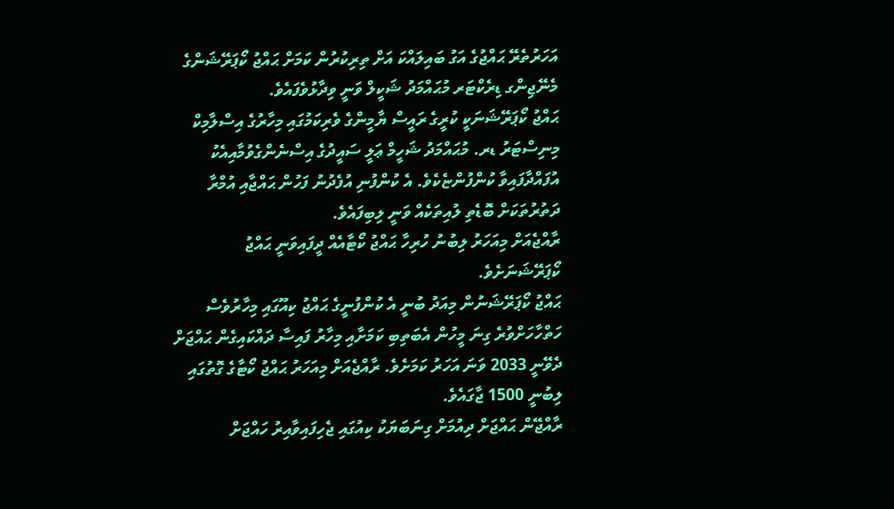އަހަރުތެރޭ ޙައްޖުގެ އަގު ބައިލައްކަ އަށް ތިރިކުރުން ކަމަށް ޙައްޖު ކޯޕަރޭޝަންގެ މެނޭޖިންގ ޑިރެކްޓަރ މުޙައްމަދު ޝަކީލް ވަނީ ވިދާޅުވެފައެވެ.
ޙައްޖު ކޯޕަރޭޝަނަކީ ކުރީގެ ރައީސް ޔާމީންގެ ވެރިކަމުގައި މިހާރުގެ އިސްލާމިކް މިނިސްޓަރު ޑރ. މުޙައްމަދު ޝަހީމް ޢަލީ ސައީދުގެ އިސްނެންގެވުމާއިއެކު އުފައްދާފައިވާ ކުންފުންޏެކެވެ. އެ ކުންފުނި އުފެދުނު ފަހުން ޙައްޖާއި އުމްރާ ދަތުރުތަކަށް ބޮޑެތި ލުއިތަކެއް ވަނީ ލިބިފައެވެ.
ރާއްޖެއަށް މިއަހަރު ލިބުނު ހުރިހާ ޙައްޖު ކޯޓާއެއް ދީފައިވަނީ ޙައްޖު ކޯޕަރޭޝަނަށެވެ.
ޙައްޖު ކޯޕަރޭޝަނުން މިއަދު ބުނީ އެ ކުންފުނީގެ ޙައްޖު ކިއޫގައި މިހާރުވެސް ހަތްހާހަށްވުރެ ގިނަ މީހުން އެބަތިބި ކަމަށާއި މިހާރު ފައިސާ ދައްކައިގެން ޙައްޖަށް ދެވޭނީ 2033 ވަނަ އަހަރު ކަމަށެވެ. ރާއްޖެއަށް މިއަހަރު ޙައްޖު ކޯޓާގެ ގޮތުގައި ލިބުނީ 1500 ޖާގައެވެ.
ރާއްޖޭން ޙައްޖަށް ދިއުމަށް ގިނަބަޔަކު ކިއުގައި ޖެހިފައިވާއިރު ހައްޖަށް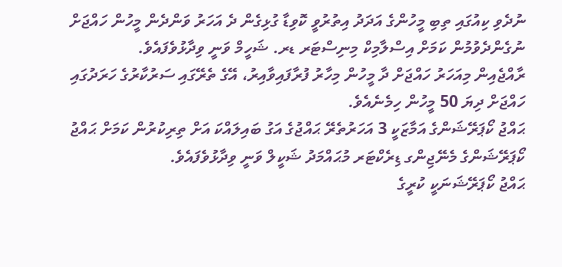ނުދެވި ކިއުގައި ތިބި މީހުންގެ އަދަދު އިތުރުވީ ކޮވިޑާ ގުޅިގެން ދެ އަހަރު ވަންދެން މީހުން ހައްޖަށް ނުގެންދެވުމުން ކަމަށް އިސްލާމިކް މިނިސްޓަރ ޑރ. ޝަހީމް ވަނީ ވިދާޅުވެފައެވެ.
ރާއްޖެއިން މިއަހަރު ހައްޖަށް ދާ މީހުން މިހާރު ފުރާފައިވާއިރު، އޭގެ ތެރޭގައި ސަރުކާރުގެ ހަރަދުގައި ހައްޖަށް ދިޔަ 50 މީހުން ހިމެނެއެވެ.
ޙައްޖު ކޯޕަރޭޝަންގެ އަމާޒަކީ 3 އަހަރުތެރޭ ޙައްޖުގެ އަގު ބައިލައްކަ އަށް ތިރިކުރުން ކަމަށް ޙައްޖު ކޯޕަރޭޝަންގެ މެނޭޖިންގ ޑިރެކްޓަރ މުޙައްމަދު ޝަކީލް ވަނީ ވިދާޅުވެފައެވެ.
ޙައްޖު ކޯޕަރޭޝަނަކީ ކުރީގެ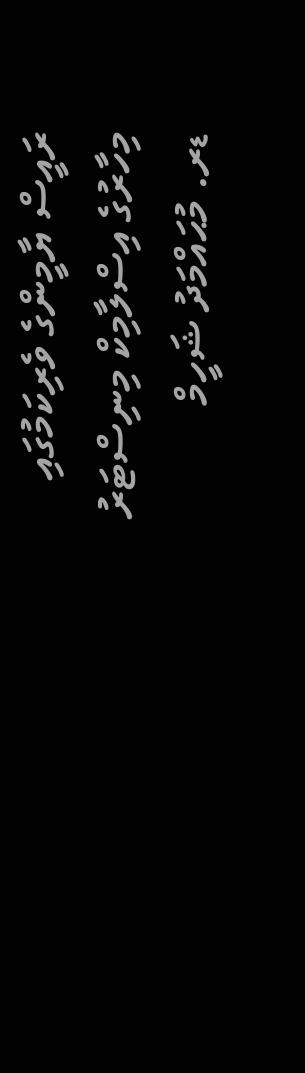ރައީސް ޔާމީންގެ ވެރިކަމުގައި މިހާރުގެ އިސްލާމިކް މިނިސްޓަރު ޑރ. މުޙައްމަދު ޝަހީމް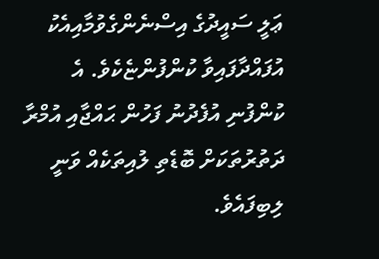ޢަލީ ސައީދުގެ އިސްނެންގެވުމާއިއެކު އުފައްދާފައިވާ ކުންފުންޏެކެވެ. އެ ކުންފުނި އުފެދުނު ފަހުން ޙައްޖާއި އުމްރާ ދަތުރުތަކަށް ބޮޑެތި ލުއިތަކެއް ވަނީ ލިބިފައެވެ.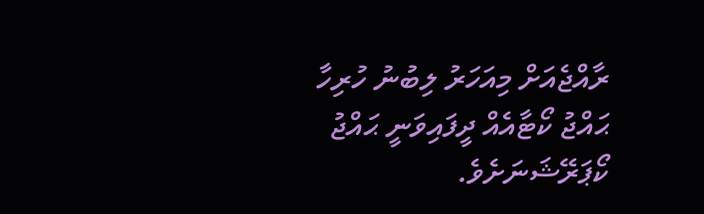ރާއްޖެއަށް މިއަހަރު ލިބުނު ހުރިހާ ޙައްޖު ކޯޓާއެއް ދީފައިވަނީ ޙައްޖު ކޯޕަރޭޝަނަށެވެ.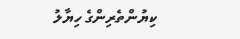ކިޔުންތެރިންގެ ހިޔާލު